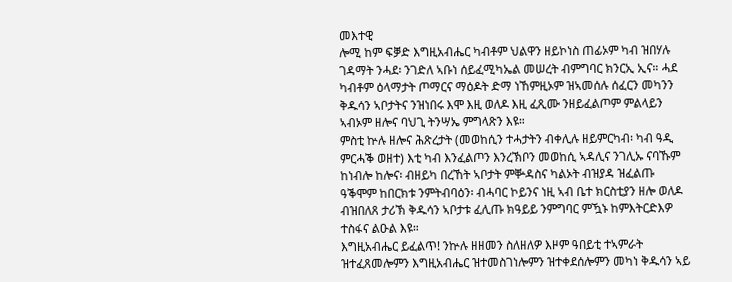መእተዊ
ሎሚ ከም ፍቓድ እግዚአብሔር ካብቶም ህልዋን ዘይኮነስ ጠፊኦም ካብ ዝበሃሉ ገዳማት ንሓደ፡ ንገድለ ኣቡነ ሰይፈሚካኤል መሠረት ብምግባር ክንርኢ ኢና። ሓደ ካብቶም ዕላማታት ጦማርና ማዕዶት ድማ ነኸምዚኦም ዝኣመሰሉ ሰፈርን መካንን ቅዱሳን ኣቦታትና ንዝነበሩ እሞ እዚ ወለዶ እዚ ፈጺሙ ንዘይፈልጦም ምልላይን ኣብኦም ዘሎና ባህጊ ትንሣኤ ምግላጽን እዩ።
ምስቲ ኵሉ ዘሎና ሕጽረታት (መወከሲን ተሓታትን ብቀሊሉ ዘይምርካብ፡ ካብ ዓዲ ምርሓቕ ወዘተ) እቲ ካብ እንፈልጦን እንረኽቦን መወከሲ ኣዳሊና ንገሊኡ ናባኹም ከነብሎ ከሎና፡ ብዘይካ በረኸት ኣቦታት ምቝዳስና ካልኦት ብዝያዳ ዝፈልጡ ዓቕሞም ከበርክቱ ንምትብባዕን፡ ብሓባር ኮይንና ነዚ ኣብ ቤተ ክርስቲያን ዘሎ ወለዶ ብዝበለጸ ታሪኽ ቅዱሳን ኣቦታቱ ፈሊጡ ክዓይይ ንምግባር ምዃኑ ከምእትርድእዎ ተስፋና ልዑል እዩ።
እግዚአብሔር ይፈልጥ! ንኵሉ ዘዘመን ስለዘለዎ እዞም ዓበይቲ ተኣምራት ዝተፈጸመሎምን እግዚአብሔር ዝተመስገነሎምን ዝተቀደሰሎምን መካነ ቅዱሳን ኣይ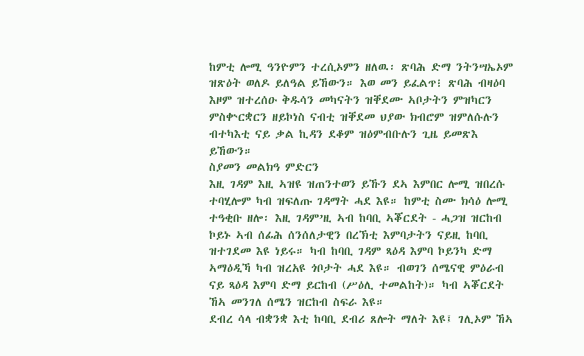ከምቲ ሎሚ ዓንዮምን ተረሲኦምን ዘለዉ፡ ጽባሕ ድማ ንትንሣኤኦም ዝጽዕት ወለዶ ይለዓል ይኸውን። እወ መን ይፈልጥ፧ ጽባሕ ብዛዕባ እዞም ዝተረሰዑ ቅዱሳን መካናትን ዝቐደሙ ኣቦታትን ምዝካርን ምስቍርቋርን ዘይኮነስ ናብቲ ዝቐደመ ህያው ክብሮም ዝምለሱሉን ብተካእቲ ናይ ቃል ኪዳን ደቆም ዝዕምብቡሉን ጊዜ ይመጽእ ይኸውን።
ስያመን መልክዓ ምድርን
እዚ ገዳም እዚ ኣዝዩ ዝጠንተወን ይኹን ደኣ እምበር ሎሚ ዝበረሱ ተባሂሎም ካብ ዝፍለጡ ገዳማት ሓደ እዩ። ከምቲ ስሙ ክሳዕ ሎሚ ተዓቂቡ ዘሎ፡ እዚ ገዳም’ዚ ኣብ ከባቢ ኣቖርደት - ሓጋዝ ዝርከብ ኮይኑ ኣብ ሰፊሕ ሰንሰለታዊን በረኽቲ እምባታትን ናይዚ ከባቢ ዝተገደመ እዩ ነይሩ። ካብ ከባቢ ገዳም ጻዕዳ እምባ ኮይንካ ድማ ኣማዕዲኻ ካብ ዝረአዩ ጎቦታት ሓደ እዩ። ብወገን ሰሜናዊ ምዕራብ ናይ ጻዕዳ እምባ ድማ ይርከብ (ሥዕሊ ተመልከት)። ካብ ኣቖርደት ኸኣ መንገለ ሰሜን ዝርከብ ስፍራ እዩ።
ደብረ ሳላ ብቋንቋ እቲ ከባቢ ደብሪ ጸሎት ማለት እዩ፤ ገሊኦም ኸኣ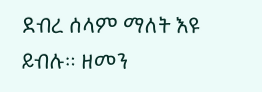ደብረ ሰላም ማለት እዩ ይብሉ። ዘመን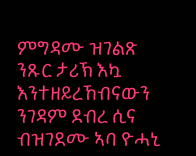ምግዳሙ ዝገልጽ ንጹር ታሪኽ እኳ እንተዘይረኸብናውን ንገዳም ደብረ ሲና ብዝገደሙ ኣባ ዮሓኒ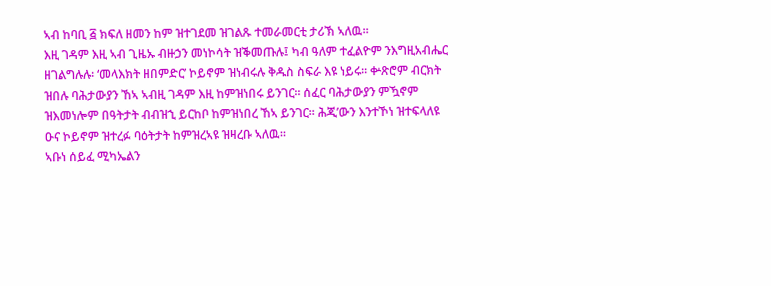ኣብ ከባቢ ፭ ክፍለ ዘመን ከም ዝተገደመ ዝገልጹ ተመራመርቲ ታሪኽ ኣለዉ።
እዚ ገዳም እዚ ኣብ ጊዜኡ ብዙኃን መነኮሳት ዝቕመጡሉ፤ ካብ ዓለም ተፈልዮም ንእግዚአብሔር ዘገልግሉሉ፡ ‘መላእክት ዘበምድር’ ኮይኖም ዝነብሩሉ ቅዱስ ስፍራ እዩ ነይሩ። ቍጽሮም ብርክት ዝበሉ ባሕታውያን ኸኣ ኣብዚ ገዳም እዚ ከምዝነበሩ ይንገር። ሰፈር ባሕታውያን ምዃኖም ዝእመነሎም በዓትታት ብብዝኂ ይርከቦ ከምዝነበረ ኸኣ ይንገር። ሕጂ’ውን እንተኾነ ዝተፍላለዩ ዑና ኮይኖም ዝተረፉ ባዕትታት ከምዝረኣዩ ዝዛረቡ ኣለዉ።
ኣቡነ ሰይፈ ሚካኤልን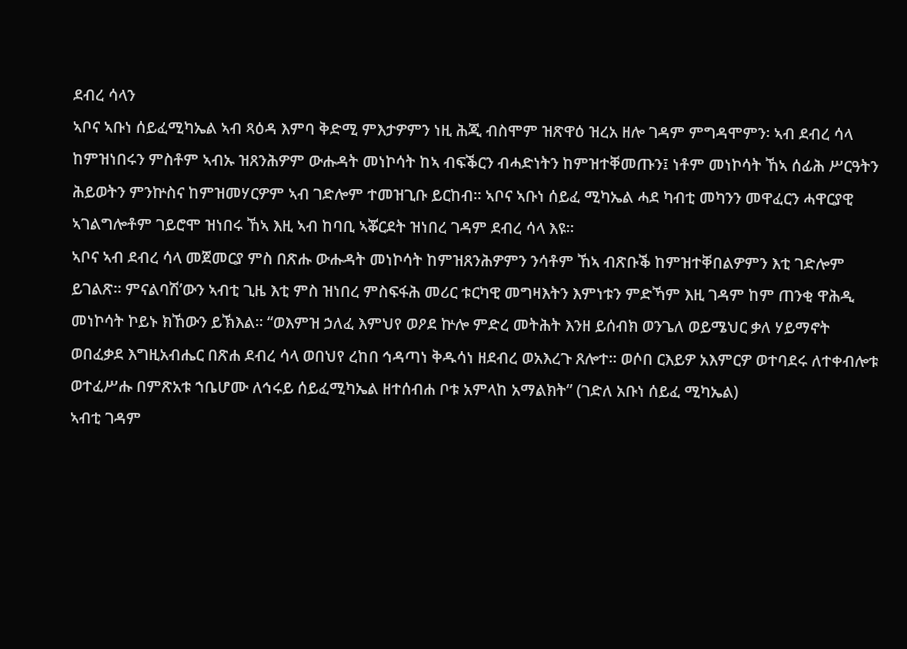ደብረ ሳላን
ኣቦና ኣቡነ ሰይፈሚካኤል ኣብ ጻዕዳ እምባ ቅድሚ ምእታዎምን ነዚ ሕጂ ብስሞም ዝጽዋዕ ዝረአ ዘሎ ገዳም ምግዳሞምን፡ ኣብ ደብረ ሳላ ከምዝነበሩን ምስቶም ኣብኡ ዝጸንሕዎም ውሑዳት መነኮሳት ከኣ ብፍቕርን ብሓድነትን ከምዝተቐመጡን፤ ነቶም መነኮሳት ኸኣ ሰፊሕ ሥርዓትን ሕይወትን ምንኵስና ከምዝመሃርዎም ኣብ ገድሎም ተመዝጊቡ ይርከብ። ኣቦና ኣቡነ ሰይፈ ሚካኤል ሓደ ካብቲ መካንን መዋፈርን ሓዋርያዊ ኣገልግሎቶም ገይሮሞ ዝነበሩ ኸኣ እዚ ኣብ ከባቢ ኣቖርደት ዝነበረ ገዳም ደብረ ሳላ እዩ።
ኣቦና ኣብ ደብረ ሳላ መጀመርያ ምስ በጽሑ ውሑዳት መነኮሳት ከምዝጸንሕዎምን ንሳቶም ኸኣ ብጽቡቕ ከምዝተቐበልዎምን እቲ ገድሎም ይገልጽ። ምናልባሽ’ውን ኣብቲ ጊዜ እቲ ምስ ዝነበረ ምስፍፋሕ መሪር ቱርካዊ መግዛእትን እምነቱን ምድኻም እዚ ገዳም ከም ጠንቂ ዋሕዲ መነኮሳት ኮይኑ ክኸውን ይኽእል። “ወእምዝ ኃለፈ እምህየ ወዖደ ኵሎ ምድረ መትሕት እንዘ ይሰብክ ወንጌለ ወይሜህር ቃለ ሃይማኖት ወበፈቃደ እግዚአብሔር በጽሐ ደብረ ሳላ ወበህየ ረከበ ኅዳጣነ ቅዱሳነ ዘደብረ ወአእረጉ ጸሎተ። ወሶበ ርእይዎ አእምርዎ ወተባደሩ ለተቀብሎቱ ወተፈሥሑ በምጽአቱ ኀቤሆሙ ለኅሩይ ሰይፈሚካኤል ዘተሰብሐ ቦቱ አምላከ አማልክት” (ገድለ አቡነ ሰይፈ ሚካኤል)
ኣብቲ ገዳም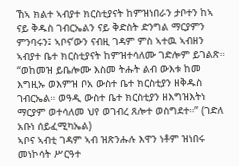ኸኣ ክልተ ኣብያተ ክርስቲያናት ከምዝነበራን ታቦተን ከኣ ናይ ቅዱስ ገብርኤልን ናይ ቅድስት ድንግል ማርያምን ምንባሩን፤ ኣቦና’ውን ናብዚ ገዳም ምስ ኣተዉ ኣብዘን ኣብያተ ቤተ ክርስቲያናት ከምዝተሳለሙ ገድሎም ይገልጽ። “ወከመዝ ይቤሎሙ እስመ ትሑት ልብ ውእቱ ከመ እግዚኡ ወእምዝ ቦአ ውስተ ቤተ ክርስቲያን ዘቅዱስ ገብርኤል። ወዓዲ ውስተ ቤተ ክርስቲያን ዘእግዝእትነ ማርያም ወተሳለመ ህየ ወገብረ ጸሎተ ወስግደተ።” (ገድለ አቡነ ሰይፈሚካኤል)
ኣቦና ኣብቲ ገዳም ኣብ ዝጽንሑሉ እዋን ነቶም ዝነበሩ መነኮሳት ሥርዓተ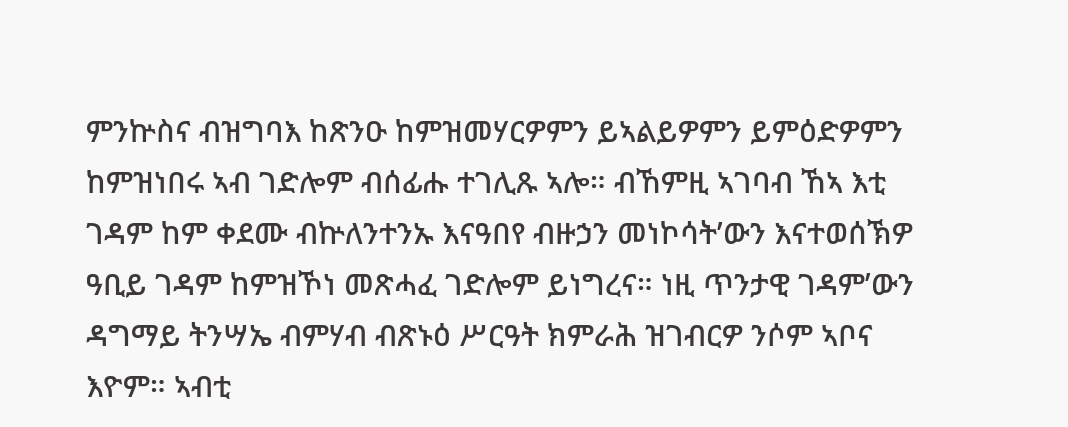ምንኵስና ብዝግባእ ከጽንዑ ከምዝመሃርዎምን ይኣልይዎምን ይምዕድዎምን ከምዝነበሩ ኣብ ገድሎም ብሰፊሑ ተገሊጹ ኣሎ። ብኸምዚ ኣገባብ ኸኣ እቲ ገዳም ከም ቀደሙ ብኵለንተንኡ እናዓበየ ብዙኃን መነኮሳት’ውን እናተወሰኽዎ ዓቢይ ገዳም ከምዝኾነ መጽሓፈ ገድሎም ይነግረና። ነዚ ጥንታዊ ገዳም’ውን ዳግማይ ትንሣኤ ብምሃብ ብጽኑዕ ሥርዓት ክምራሕ ዝገብርዎ ንሶም ኣቦና እዮም። ኣብቲ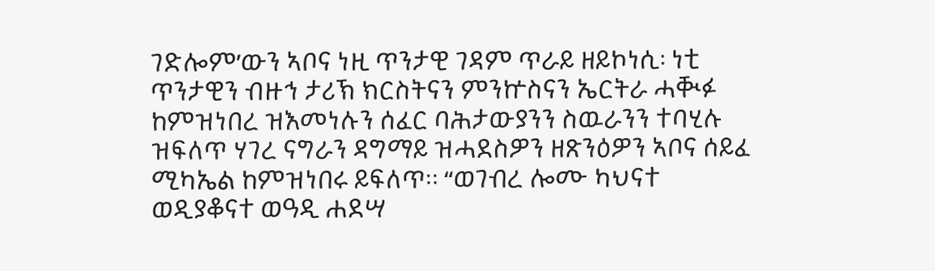ገድሎም’ውን ኣቦና ነዚ ጥንታዊ ገዳም ጥራይ ዘይኮነሲ፡ ነቲ ጥንታዊን ብዙኅ ታሪኽ ክርስትናን ምንኵስናን ኤርትራ ሓቚፉ ከምዝነበረ ዝእመነሉን ሰፈር ባሕታውያንን ስዉራንን ተባሂሉ ዝፍለጥ ሃገረ ናግራን ዳግማይ ዝሓደስዎን ዘጽንዕዎን ኣቦና ሰይፈ ሚካኤል ከምዝነበሩ ይፍለጥ። “ወገብረ ሎሙ ካህናተ ወዲያቆናተ ወዓዲ ሐደሣ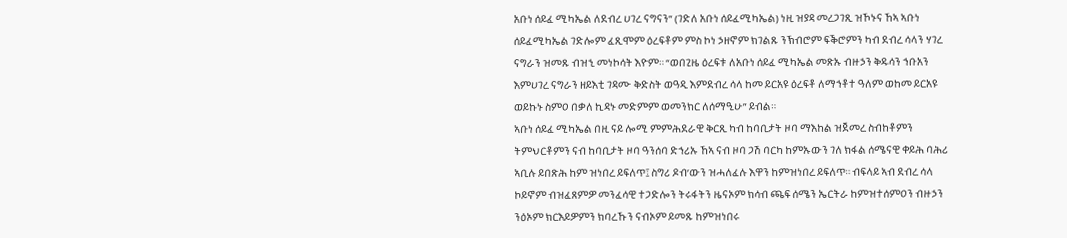አቡነ ሰይፈ ሚካኤል ለደብረ ሀገረ ናግናን” (ገድለ አቡነ ሰይፈሚካኤል) ነዚ ዝያዳ መረጋገጺ ዝኾኑና ኸኣ ኣቡነ ሰይፈሚካኤል ገድሎም ፈጺሞም ዕረፍቶም ምስ ኮነ ኃዘኖም ክገልጹ ንኽብሮም ፍቕሮምን ካብ ደብረ ሳላን ሃገረ ናግራን ዝመጹ ብዝኂ መነኮሳት እዮም። “ወበጊዜ ዕረፍቱ ለአቡነ ሰይፈ ሚካኤል መጽኡ ብዙኃን ቅዱሳን ኅቡአን እምሀገረ ናግራን ዘይእቲ ገዳሙ ቅድስት ወዓዲ እምደብረ ሳላ ከመ ይርአዩ ዕረፍቶ ለማኅቶተ ዓለም ወከመ ይርአዩ ወይኩኑ ስምዐ በቃለ ኪዳኑ መድምም ወመንክር ለሰማዒሁ” ይብል።
ኣቡነ ሰይፈ ሚካኤል በዚ ናይ ሎሚ ምምሕደራዊ ቅርጺ ካብ ከባቢታት ዞባ ማእከል ዝጀመረ ስብከቶምን ትምህርቶምን ናብ ከባቢታት ዞባ ዓንሰባ ድኅሪኡ ኸኣ ናብ ዞባ ጋሽ ባርካ ከምኡውን ገለ ክፋል ሰሜናዊ ቀይሕ ባሕሪ ኣቢሉ ይበጽሕ ከም ዝነበረ ይፍለጥ፤ ስግሪ ዶብ’ውን ዝሓለፈሉ እዋን ከምዝነበረ ይፍለጥ። ብፍላይ ኣብ ደብረ ሳላ ኮይኖም ብዝፈጸምዎ መንፈሳዊ ተጋድሎን ትሩፋትን ዜናኦም ክሳብ ጫፍ ሰሜን ኤርትራ ከምዝተሰምዐን ብዙኃን ንዕኦም ክርእይዎምን ክባረኹን ናብኦም ይመጹ ከምዝነበሩ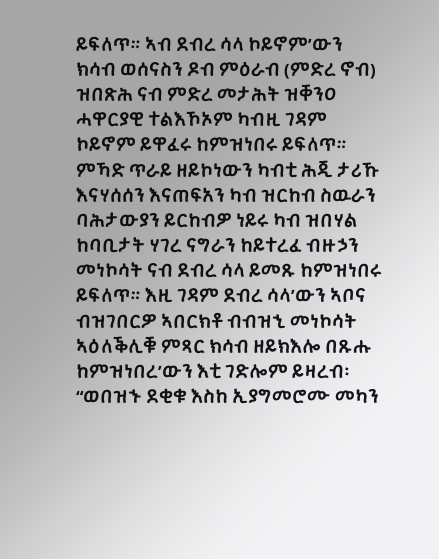ይፍለጥ። ኣብ ደብረ ሳላ ኮይኖም’ውን ክሳብ ወሰናስን ዶብ ምዕራብ (ምድረ ኖብ) ዝበጽሕ ናብ ምድረ መታሕት ዝቐንዐ ሓዋርያዊ ተልእኾኦም ካብዚ ገዳም ኮይኖም ይዋፈሩ ከምዝነበሩ ይፍለጥ። ምኻድ ጥራይ ዘይኮነውን ካብቲ ሕጂ ታሪኹ እናሃሰሰን እናጠፍአን ካብ ዝርከብ ስዉራን ባሕታውያን ይርከብዎ ነይሩ ካብ ዝበሃል ከባቢታት ሃገረ ናግራን ከይተረፈ ብዙኃን መነኮሳት ናብ ደብረ ሳላ ይመጹ ከምዝነበሩ ይፍለጥ። እዚ ገዳም ደብረ ሳላ’ውን ኣቦና ብዝገበርዎ ኣበርክቶ ብብዝኂ መነኮሳት ኣዕለቕሊቑ ምጻር ክሳብ ዘይክእሎ በጹሑ ከምዝነበረ’ውን እቲ ገድሎም ይዛረብ፡ “ወበዝኁ ደቂቁ እስከ ኢያግመሮሙ መካን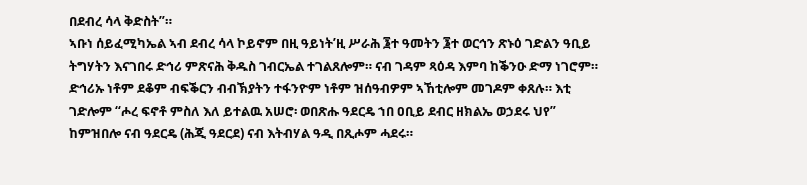በደብረ ሳላ ቅድስት”።
ኣቡነ ሰይፈሚካኤል ኣብ ደብረ ሳላ ኮይኖም በዚ ዓይነት’ዚ ሥራሕ ፮ተ ዓመትን ፮ተ ወርኅን ጽኑዕ ገድልን ዓቢይ ትግሃትን እናገበሩ ድኅሪ ምጽናሕ ቅዱስ ገብርኤል ተገልጸሎም። ናብ ገዳም ጻዕዳ እምባ ከቕንዑ ድማ ነገሮም። ድኅሪኡ ነቶም ደቆም ብፍቕርን ብብኽያትን ተፋንዮም ነቶም ዝሰዓብዎም ኣኸቲሎም መገዶም ቀጸሉ። እቲ ገድሎም “ሖረ ፍኖቶ ምስለ እለ ይተልዉ አሠሮ፡ ወበጽሑ ዓደርዴ ኀበ ዐቢይ ደብር ዘክልኤ ወኃደሩ ህየ” ከምዝበሎ ናብ ዓደርዴ (ሕጂ ዓደርደ) ናብ እትብሃል ዓዲ በጺሖም ሓደሩ።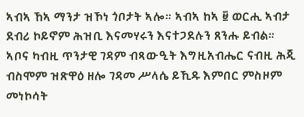ኣብኣ ኸኣ ማንታ ዝኾነ ጎቦታት ኣሎ። ኣብኣ ከኣ ፱ ወርሒ ኣብታ ደብሪ ኮይኖም ሕዝቢ እናመሃሩን እናተጋደሉን ጸንሑ ይብል። ኣቦና ካብዚ ጥንታዊ ገዳም ብጻውዒት እግዚአብሔር ናብዚ ሕጂ ብስሞም ዝጽዋዕ ዘሎ ገዳመ ሥላሴ ይኺዱ እምበር ምስዞም መነኮሳት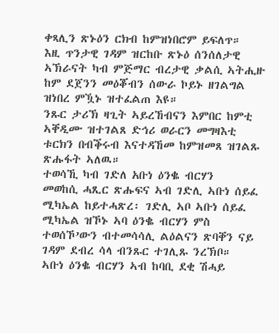ቀጻሊን ጽኑዕን ርክብ ከምዝነበሮም ይፍለጥ።
እዚ ጥንታዊ ገዳም ዝርከቡ ጽኑዕ ሰንሰለታዊ ኣኽራናት ካብ ምጅማር ብረታዊ ቃልሲ ኣትሒዙ ከም ደጀንን መዕቖብን ሰውራ ኮይኑ ዘገልግል ዝነበረ ምዃኑ ዝተፈልጠ እዩ።
ንጹር ታሪኽ ዛጊት ኣይረኸብናን እምበር ከምቲ ኣቐዲሙ ዝተገልጸ ድኅሪ ወራርን መግዛእቲ ቱርክን በብቕሩብ እናተዳኸመ ከምዝመጸ ዝገልጹ ጽሑፋት ኣለዉ።
ተወሳኺ ካብ ገድለ አቡነ ዕንቈ ብርሃን
መወከሲ ሓጺር ጽሑፍና ኣብ ገድሊ ኣቡነ ሰይፈ ሚካኤል ከይተሓጽረ፡ ገድሊ ኣቦ ኣቡነ ሰይፈ ሚካኤል ዝኾኑ ኣባ ዕንቈ ብርሃን ምስ ተወሰኾ’ውን ብተመሳሳሊ ልዕልናን ጽባቐን ናይ ገዳም ደብረ ሳላ ብንጹር ተገሊጹ ንረኽቦ።
ኣቡነ ዕንቈ ብርሃን ኣብ ከባቢ ደቂ ሽሓይ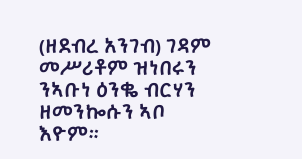(ዘደብረ አንገብ) ገዳም መሥሪቶም ዝነበሩን ንኣቡነ ዕንቈ ብርሃን ዘመንኰሱን ኣቦ እዮም።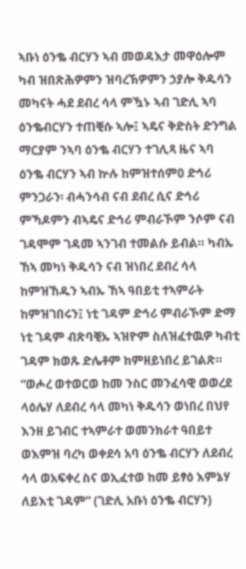ኣቡነ ዕንቈ ብርሃን ኣብ መወዳእታ መዋዕሎም ካብ ዝበጽሕዎምን ዝባረኽዎምን ኃያሎ ቅዱሳን መካናት ሓደ ደብረ ሳላ ምዃኑ ኣብ ገድሊ ኣባ ዕንቈብርሃን ተጠቒሱ ኣሎ፤ ኣዴና ቅድስት ድንግል ማርያም ንኣባ ዕንቈ ብርሃን ተገሊጻ ዜና ኣባ ዕንቈ ብርሃን ኣብ ኵሉ ከምዝተሰምዐ ድኅሪ ምንጋራን፡ ብሓንሳብ ናብ ደብረ ሲና ድኅሪ ምኻዶምን ብኣዴና ድኅሪ ምብራኾም ንሶም ናብ ገዳሞም ገዳመ ኣንገብ ተመልሱ ይብል። ካብኡ ኸኣ መካነ ቅዱሳን ናብ ዝነበረ ደብረ ሳላ ከምዝኸዱን ኣብኡ ኸኣ ዓበይቲ ተኣምራት ከምዝገበሩን፤ ነቲ ገዳም ድኅሪ ምብራኾም ድማ ነቲ ገዳም ብጽባቒኡ ኣዝዮም ስለዝፈተዉዎ ካብቲ ገዳም ክወጹ ድሌቶም ከምዘይነበረ ይገልጽ። “ወሖረ ወተወርወ ከመ ንስር መንፈሳዊ ወወረደ ላዕሌሃ ለደብረ ሳላ መካነ ቅዱሳን ወነበረ በህየ እንዘ ይገብር ተኣምራተ ወመንክራተ ዓበይተ ወእምዝ ባረካ ወቀደሳ አባ ዕንቈ ብርሃን ለደብረ ሳላ ወአፍቀረ ስና ወኢፈተወ ከመ ይፃዕ እምኔሃ ለይእቲ ገዳም” (ገድሊ አቡነ ዕንቈ ብርሃን)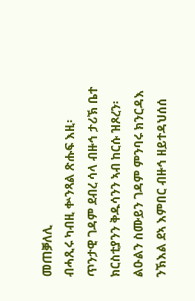መጠቓለሊ
ብሓጺሩ ካብዚ ቍንጻል ጽሑፍ እዚ፡ ጥንታዊ ገዳም ደብረ ሳላ ብዙኅ ታሪኽ ቤተ ክርስቲያንን ቅዱሳንን ኣብ ከርሱ ዝጾረን፡ ልዑልን ስሙይን ገዳም ምንባሩ ክንርዳእ ንኽእል ደኣ እምበር ብዙኅ ዘይተዳህሰሰ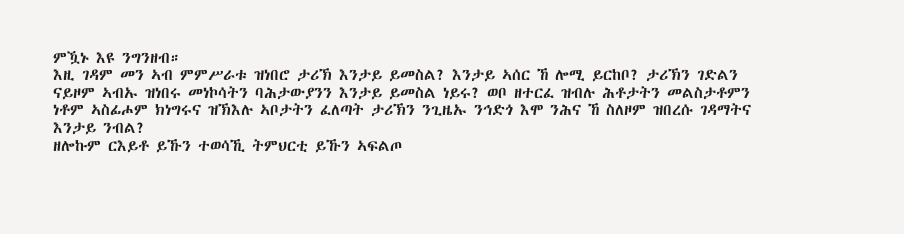ምዃኑ እዩ ንግንዘብ።
እዚ ገዳም መን ኣብ ምምሥራቱ ዝነበሮ ታሪኽ እንታይ ይመስል? እንታይ ኣሰር ኸ ሎሚ ይርከቦ? ታሪኽን ገድልን ናይዞም ኣብኡ ዝነበሩ መነኮሳትን ባሕታውያንን እንታይ ይመስል ነይሩ? ወቦ ዘተርፈ ዝብሉ ሕቶታትን መልስታቶምን ነቶም ኣስፊሖም ክነግሩና ዝኽእሉ ኣቦታትን ፈለጣት ታሪኽን ንጊዜኡ ንኅድጎ እሞ ንሕና ኸ ስለዞም ዝበረሱ ገዳማትና እንታይ ንብል?
ዘሎኩም ርእይቶ ይኹን ተወሳኺ ትምህርቲ ይኹን ኣፍልጦ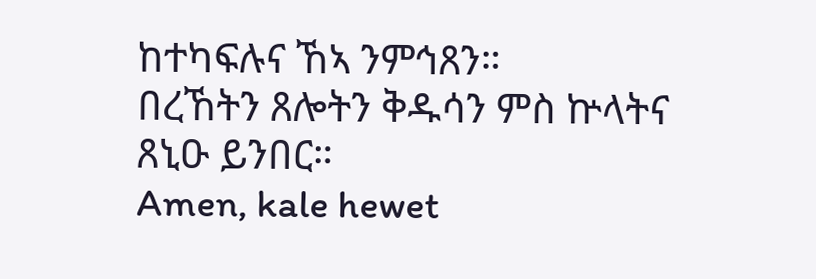ከተካፍሉና ኸኣ ንምኅጸን።
በረኸትን ጸሎትን ቅዱሳን ምስ ኵላትና ጸኒዑ ይንበር።
Amen, kale hewet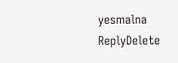yesmalna
ReplyDelete